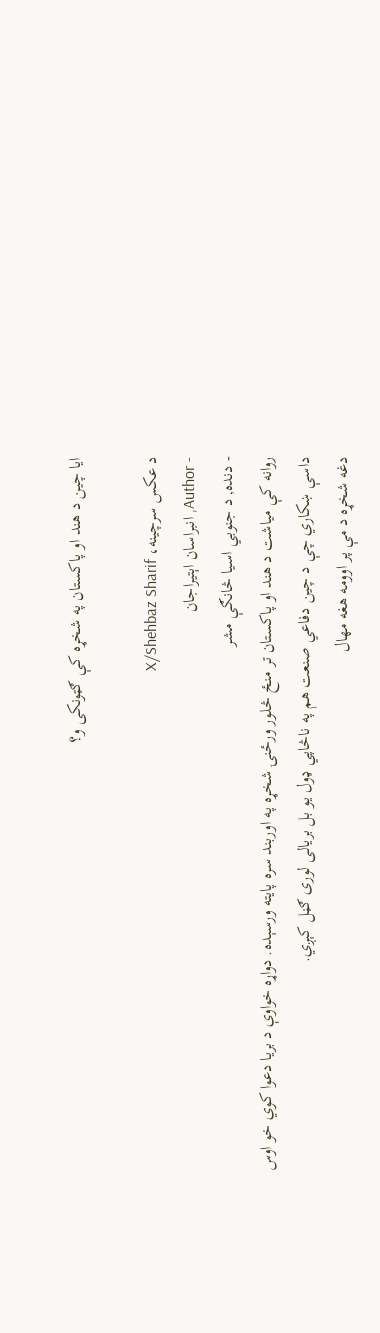ایا چین د هند او پاکستان په شخړه کې ګټونکی و؟

د عکس سرچینه، X/Shehbaz Sharif
- Author, انبراسان اېتيراجان
- دنده, د جنوبي اسيا څانګې مشر
روانه کې مياشت د هند او پاکستان تر منځ څلور ورځنۍ شخړه په اوربند سره پايته ورسېده. دواړه خواوې د بريا دعوا کوي خو اوس داسې ښکاري چې د چين دفاعي صنعت هم په ناڅاپي ډول يو بل بريالی لوری ګڼل کېږي.
دغه شخړه د مې پر اوومه هغه مهال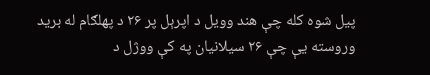پيل شوه کله چې هند وويل د اپرېل پر ۲۶ د پهلګام له بريد وروسته يې چې ۲۶ سيلانيان په کې ووژل د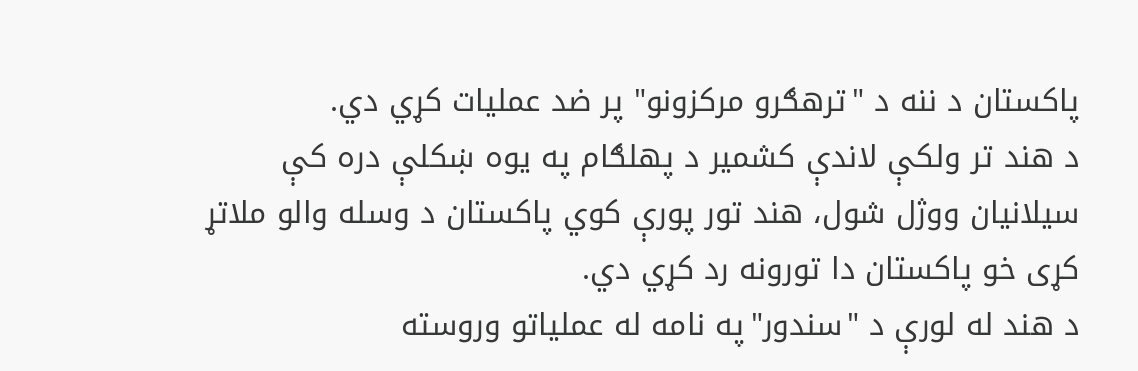پاکستان د ننه د "ترهګرو مرکزونو" پر ضد عمليات کړي دي.
د هند تر ولکې لاندې کشمير د پهلګام په یوه ښکلې دره کې سيلانيان ووژل شول، هند تور پورې کوي پاکستان د وسله والو ملاتړ کړی خو پاکستان دا تورونه رد کړي دي.
د هند له لورې د "سندور"په نامه له عملياتو وروسته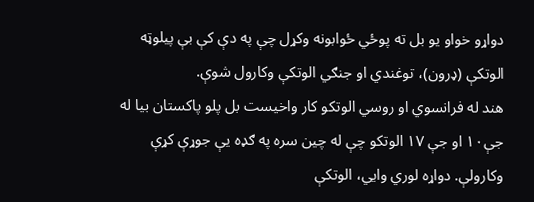دواړو خواو يو بل ته پوځي ځوابونه وکړل چې په دې کې بې پيلوټه الوتکې (ډرون)، توغندي او جنګي الوتکې وکارول شوې.
هند له فرانسوي او روسي الوتکو کار واخيست بل پلو پاکستان بيا له جې۱۰ او جې ۱۷ الوتکو چې له چين سره په ګډه يې جوړې کړې وکارولې. دواړه لوري وايي، الوتکې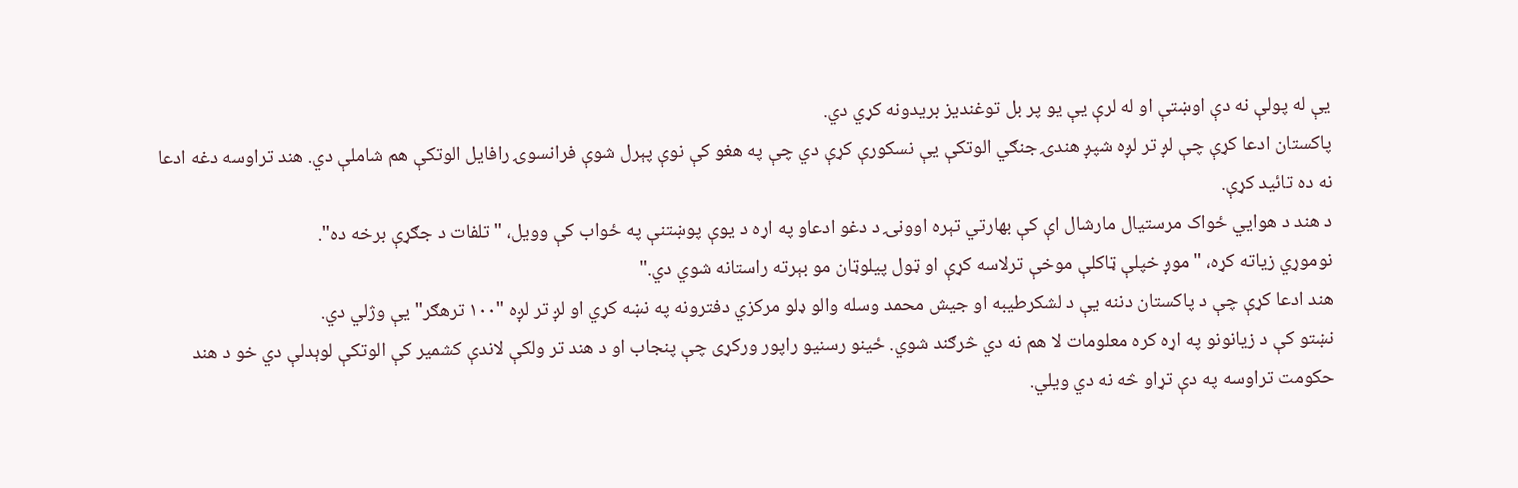يې له پولې نه دې اوښتې او له لرې يې يو پر بل توغنديز بريدونه کړي دي.
پاکستان ادعا کړې چې لږ تر لږه شپږ هندۍ جنګي الوتکې يې نسکورې کړې دي چې په هغو کې نوې پېرل شوې فرانسوۍ رافايل الوتکې هم شاملې دي. هند تراوسه دغه ادعا نه ده تائید کړې.
د هند د هوايي ځواک مرستيال مارشال اې کې بهارتي تېره اوونۍ د دغو ادعاو په اړه د يوې پوښتنې په ځواب کې وويل، "تلفات د جګړې برخه ده".
نوموړي زیاته کړه، "موږ خپلې ټاکلې موخې ترلاسه کړې او ټول پيلوټان مو بېرته راستانه شوي دي."
هند ادعا کړې چې د پاکستان دننه يې د لشکرطيبه او جيش محمد وسله والو ډلو مرکزي دفترونه په نښه کړي او لږ تر لږه "۱۰۰ ترهګر" يې وژلي دي.
نښتو کې د زيانونو په اړه کره معلومات لا هم نه دي څرګند شوي. ځينو رسنيو راپور ورکړی چې پنجاب او د هند تر ولکې لاندې کشمير کې الوتکې لوېدلې دي خو د هند حکومت تراوسه په دې تړاو څه نه دي ويلي.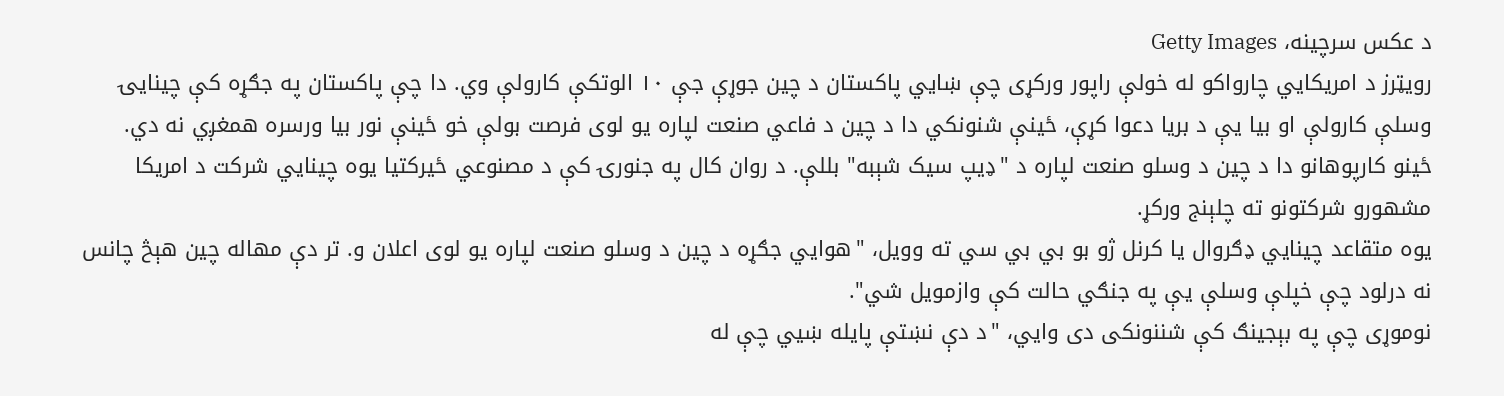د عکس سرچینه، Getty Images
رويټرز د امریکايي چارواکو له خولې راپور ورکړی چې ښايي پاکستان د چين جوړې جې ۱۰ الوتکې کارولې وي. دا چې پاکستان په جګړه کې چينايۍ وسلې کارولې او بيا يې د بريا دعوا کړې، ځينې شنونکي دا د چين د فاعي صنعت لپاره يو لوی فرصت بولې خو ځينې نور بيا ورسره همغږي نه دي.
ځینو کارپوهانو دا د چين د وسلو صنعت لپاره د "ډيپ سيک شېبه" بللې. د روان کال په جنورۍ کې د مصنوعي ځيرکتيا يوه چينايي شرکت د امریکا مشهورو شرکتونو ته چلېنج ورکړ.
يوه متقاعد چينايي ډګروال يا کرنل ژو بو بي بي سي ته وويل، "هوايي جګړه د چین د وسلو صنعت لپاره يو لوی اعلان و. تر دې مهاله چين هېڅ چانس نه درلود چې خپلې وسلې يې په جنګي حالت کې وازمويل شي".
نوموړی چې په بېجينګ کې شننونکی دی وايي، "د دې نښتې پايله ښيي چې له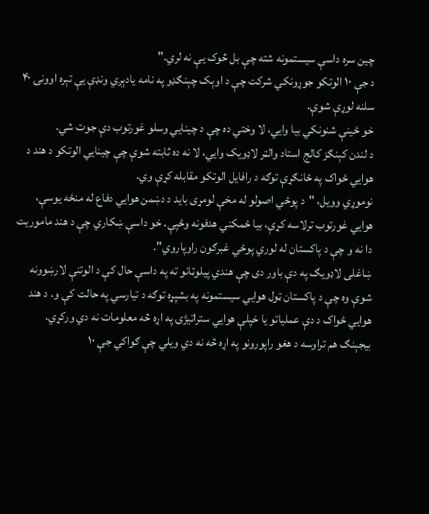چين سره داسې سيستمونه شته چې بل څوک يې نه لري."
د جې ۱۰ الوتکو جوړونکي شرکت چې د اوېک چېنګډو په نامه يادېږي ونډې يې تېره اوونۍ ۴۰ سلنه لوړې شوې.
خو ځينې شنونکي بيا وايي، لا وختي ده چې د چينايي وسلو غورتوب دې جوت شي.
د لندن کېنګز کالج استاد والټر لاډويک وايي، لا نه ده ثابته شوې چې چينايي الوتکو د هند د هوايي ځواک په ځانګړې توګه د رافايل الوتکو مقابله کړې وي.
نوموړي وويل، "د پوځي اصولو له مخې لومړی بايد د دښمن هوايي دفاع له منځه يوسې، هوايي غورتوب ترلاسه کړې، بيا ځمکني هدفونه وځپې. خو داسې ښکاري چې د هند ماموريت دا نه و چې د پاکستان له لوري پوځي غبرګون راوپاروي".
ښاغلی لاډويګ په دې باور دی چې هندي پيلوټانو ته په داسې حال کې د الوتنې لارښوونه شوې وه چې د پاکستان ټول هوايي سيستمونه په بشپړه توګه د تيارسي په حالت کې و. د هند هوايي ځواک د دې عملياتو يا خپلې هوايي ستراتيژۍ په اړه څه معلومات نه دي ورکړي.
بيجېنګ هم تراوسه د هغو راپورونو په اړه څه نه دي ويلي چې ګواکي جې ۱۰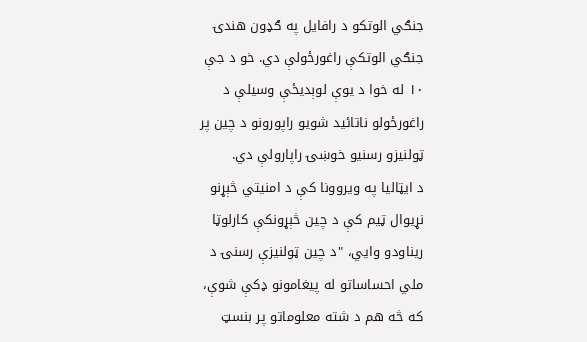جنګي الوتکو د رافايل په ګډون هندۍ جنګي الوتکې راغورځولې دي. خو د جې ۱۰ له خوا د يوې لوېديځې وسيلې د راغورځولو ناتائيد شويو راپورونو د چين پر ټولنیزو رسنيو خوښۍ راپارولې دي.
د ايټاليا په ويروونا کې د امنيتي څېړنو نړيوال ټیم کې د چين څېړونکې کارلوټا ريناودو وايي، "د چین ټولنيزې رسنۍ د ملي احساساتو له پيغامونو ډکې شوې، که څه هم د شته معلوماتو پر بنسټ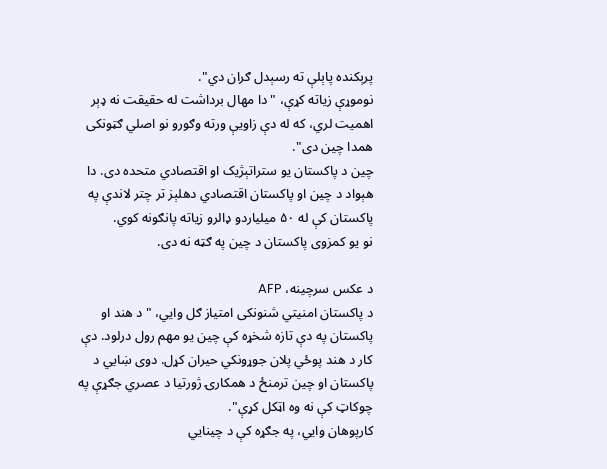پرېکنده پاېلې ته رسېدل ګران دي".
نوموړې زياته کړې، "دا مهال برداشت له حقيقت نه ډېر اهميت لري، که له دې زاويې ورته وګورو نو اصلي ګټونکی همدا چين دی".
چين د پاکستان يو ستراتېژيک او اقتصادي متحده دی. دا هېواد د چين او پاکستان اقتصادي دهلېز تر چتر لاندې په پاکستان کې له ۵۰ میلياردو ډالرو زياته پانګونه کوي.
نو يو کمزوی پاکستان د چين په ګټه نه دی.

د عکس سرچینه، AFP
د پاکستان امنيتي شنونکی امتياز ګل وايي، "د هند او پاکستان په دې تازه شخړه کې چين یو مهم رول درلود. دې کار د هند پوځي پلان جوړونکي حيران کړل. دوی ښايي د پاکستان او چين ترمنځ د همکارۍ ژورتيا د عصري جګړې په چوکاټ کې نه وه اټکل کړې".
کارپوهان وايي، په جګړه کې د چينايي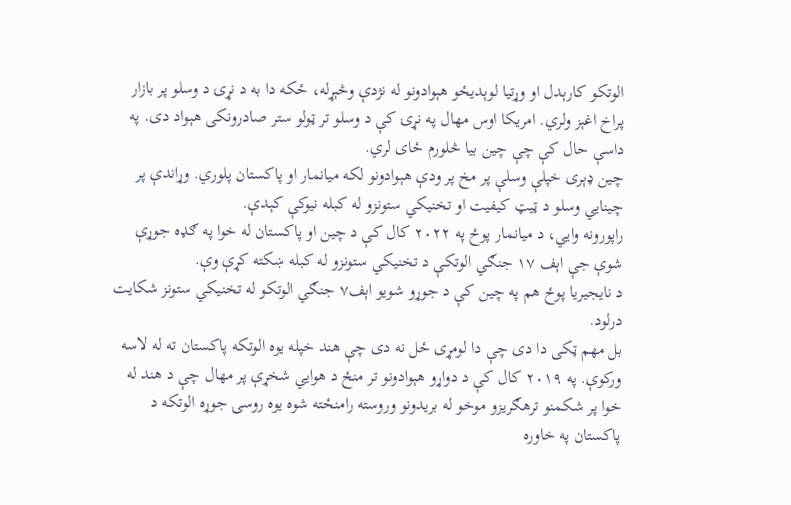الوتکو کارېدل او وړتيا لوېديځو هېوادونو له نژدې وڅېړله، ځکه دا به د نړۍ د وسلو پر بازار پراخ اغېز ولري. امريکا اوس مهال په نړۍ کې د وسلو تر ټولو ستر صادرونکی هېواد دی. په داسې حال کې چې چین بیا څلورم ځای لري.
چین ډېری خپلې وسلې پر مخ پر ودې هېوادونو لکه ميانمار او پاکستان پلوري. وړاندې پر چينايي وسلو د ټيټ کيفيت او تخنيکي ستونزو له کبله نيوکې کېدې.
راپورونه وايي، د ميانمار پوځ په ۲۰۲۲ کال کې د چين او پاکستان له خوا په ګډه جوړې شوې جې اېف ۱۷ جنګي الوتکې د تخنيکي ستونزو له کبله ښکته کړې وې.
د نايجيريا پوځ هم په چين کې د جوړو شويو اېف۷ جنګي الوتکو له تخنیکي ستونز شکايت درلود.
بل مهم ټکی دا دی چې دا لومړی ځل نه دی چې هند خپله يوه الوتکه پاکستان ته له لاسه ورکوې. په ۲۰۱۹ کال کې د دواړو هېوادونو تر منځ د هوايي شخړې پر مهال چې د هند له خوا پر شکمنو ترهګريزو موخو له بريدونو وروسته رامنځته شوه يوه روسۍ جوړه الوتکه د پاکستان په خاوره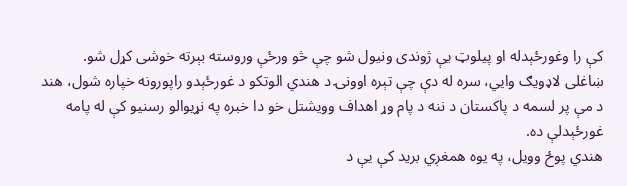کې را وغورځېدله او پيلوټ يې ژوندی ونيول شو چې څو ورځې وروسته بېرته خوشی کړل شو.
ښاغلی لاډويګ وايي، سره له دې چې تېره اوونۍ د هندي الوتکو د غورځېدو راپورونه خپاره شول، هند د مې پر لسمه د پاکستان د ننه د پام وړ اهداف وويشتل خو دا خبره په نړيوالو رسنيو کې له پامه غورځېدلې ده.
هندي پوځ وويل، په یوه همغږي بريد کې يې د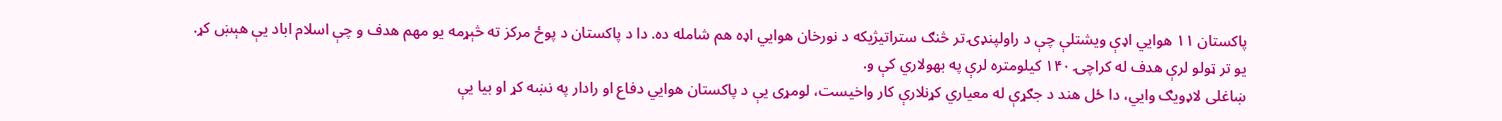پاکستان ۱۱ هوايي اډې ويشتلې چې د راولپنډۍ تر څنګ ستراتيژيکه د نورخان هوايي اډه هم شامله ده. دا د پاکستان د پوځ مرکز ته څېړمه يو مهم هدف و چې اسلام اباد يې هېښ کړ.
يو تر ټولو لرې هدف له کراچۍ ۱۴۰ کيلومتره لرې په بهولاري کې و.
ښاغلی لاډویګ وايي، دا ځل هند د جګړې له معياري کړنلارې کار واخيست، لومړی يې د پاکستان هوايي دفاع او رادار په نښه کړ او بيا يې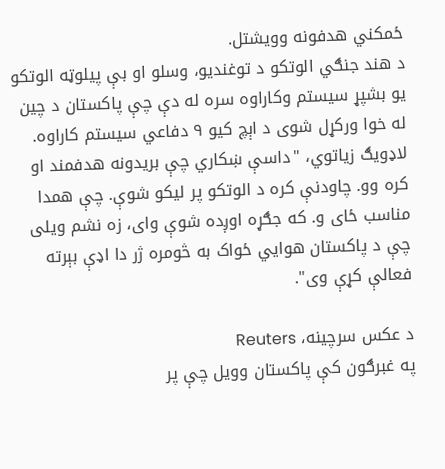ځمکني هدفونه وويشتل.
د هند جنګي الوتکو د توغنديو، وسلو او بې پيلوټه الوتکو يو بشپړ سيستم وکاراوه سره له دې چې پاکستان د چين له خوا ورکړل شوی د اېچ کيو ۹ دفاعي سيستم کاراوه.
لاډويګ زیاتوي، "داسې ښکاري چې بريدونه هدفمند او کره وو. چاودنې کره د الوتکو پر ليکو شوې. چې همدا مناسب ځای و. که جګړه اوږده شوې وای، زه نشم ويلی چې د پاکستان هوايي ځواک به څومره ژر دا اډې بېرته فعالې کړې وی".

د عکس سرچینه، Reuters
په غبرګون کې پاکستان وويل چې پر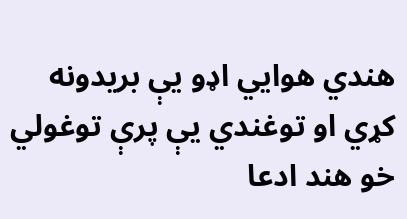هندي هوايي اډو يې بريدونه کړي او توغندي يې پرې توغولي خو هند ادعا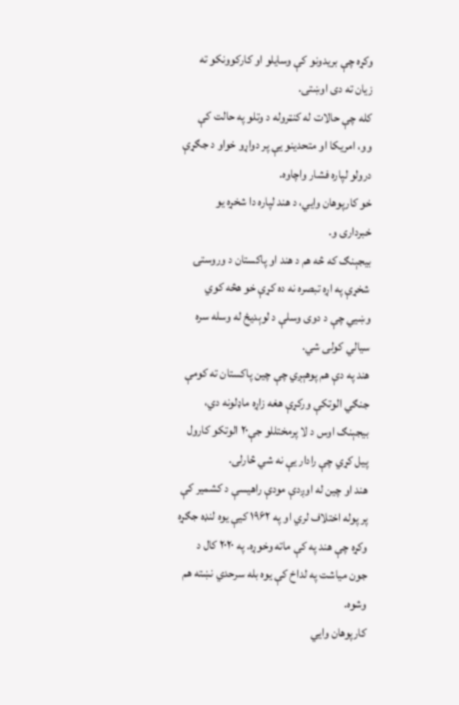وکړه چې بريدونو کې وسايلو او کارکوونکو ته زيان ته دی اوښتی.
کله چې حالات له کنټروله د وتلو په حالت کې وو، امريکا او متحدينو يې پر دواړو خواو د جګړې درولو لپاره فشار واچاوه.
خو کارپوهان وايي، د هند لپاره دا شخړه يو خبرداری و.
بيجېنګ که څه هم د هند او پاکستان د وروستۍ شخړې په اړه تبصره نه ده کړې خو هڅه کوي وښيي چې د دوی وسلې د لوېديځ له وسله سره سيالي کولی شي.
هند په دې هم پوهېږي چې چين پاکستان ته کومې جنګي الوتکې ورکړې هغه زاړه ماډلونه دي، بيجېنګ اوس د لا پرمختللو جې۲۰ الوتکو کارول پيل کړي چې رادار يې نه شي څارلی.
هند او چين له اوږدې مودې راهيسې د کشمیر کې پر پوله اختلاف لري او په ۱۹۶۲ کيې يوه لنډه جګړه وکړه چې هند په کې ماته وخوړه. په ۲۰۲۰ کال د جون مياشت په لداخ کې يوه بله سرحدي نښته هم وشوه.
کارپوهان وايي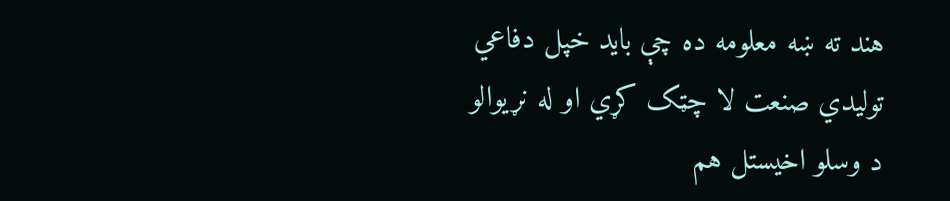هند ته ښه معلومه ده چې باید خپل دفاعي توليدي صنعت لا چټک کړي او له نړيوالو د وسلو اخيستل هم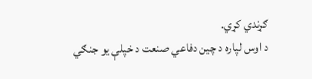ګړندي کړي.
د اوس لپاره د چين دفاعي صنعت د خپلې يو جنګي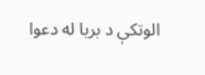الوتکې د بريا له دعوا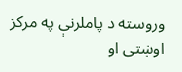وروسته د پاملرنې په مرکز اوښتی او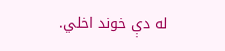له دې خوند اخلي.